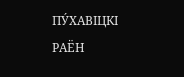ПУ́ХАВІЦКІ РАЁН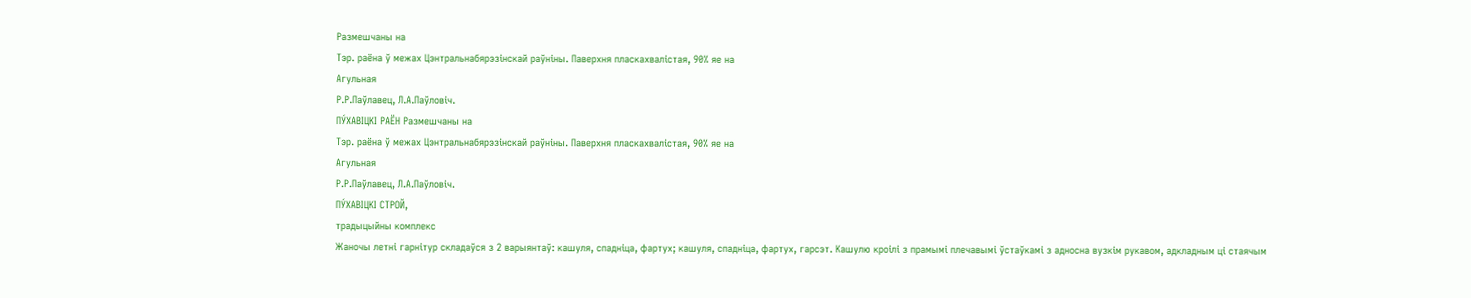Размешчаны на
Тэр. раёна ў межах Цэнтральнабярэзінскай раўніны. Паверхня пласкахвалістая, 90% яе на
Агульная
Р.Р.Паўлавец, Л.А.Паўловіч.
ПУ́ХАВІЦКІ РАЁН Размешчаны на
Тэр. раёна ў межах Цэнтральнабярэзінскай раўніны. Паверхня пласкахвалістая, 90% яе на
Агульная
Р.Р.Паўлавец, Л.А.Паўловіч.
ПУ́ХАВІЦКІ СТРОЙ,
традыцыйны комплекс
Жаночы летні гарнітур складаўся з 2 варыянтаў: кашуля, спадніца, фартух; кашуля, спадніца, фартух, гарсэт. Кашулю кроілі з прамымі плечавымі ўстаўкамі з адносна вузкім рукавом, адкладным ці стаячым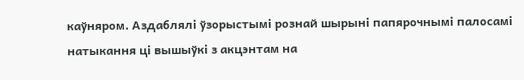каўняром. Аздаблялі ўзорыстымі рознай шырыні папярочнымі палосамі натыкання ці вышыўкі з акцэнтам на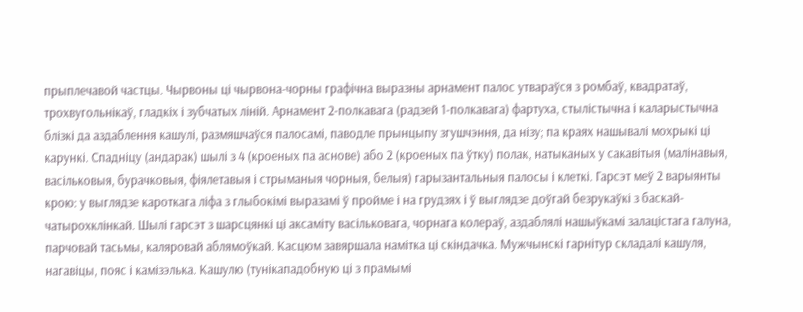прыплечавой частцы. Чырвоны ці чырвона-чорны графічна выразны арнамент палос утвараўся з ромбаў, квадратаў, трохвугольнікаў, гладкіх і зубчатых ліній. Арнамент 2-полкавага (радзей 1-полкавага) фартуха, стылістычна і каларыстычна блізкі да аздаблення кашулі, размяшчаўся палосамі, паводле прынцыпу згушчэння, да нізу; па краях нашывалі мохрыкі ці карункі. Спадніцу (андарак) шылі з 4 (кроеных па аснове) або 2 (кроеных па ўтку) полак, натыканых у сакавітыя (малінавыя, васільковыя, бурачковыя, фіялетавыя і стрыманыя чорныя, белыя) гарызантальныя палосы і клеткі. Гарсэт меў 2 варыянты крою: у выглядзе кароткага ліфа з глыбокімі выразамі ў пройме і на грудзях і ў выглядзе доўгай безрукаўкі з баскай-чатырохклінкай. Шылі гарсэт з шарсцянкі ці аксаміту васільковага, чорнага колераў, аздаблялі нашыўкамі залацістага галуна, парчовай тасьмы, каляровай аблямоўкай. Касцюм завяршала намітка ці скіндачка. Мужчынскі гарнітур складалі кашуля, нагавіцы, пояс і камізэлька. Кашулю (тунікападобную ці з прамымі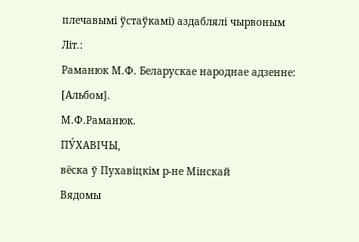плечавымі ўстаўкамі) аздаблялі чырвоным
Літ.:
Раманюк М.Ф. Беларускае народнае адзенне: [Альбом].
М.Ф.Раманюк.
ПУ́ХАВІЧЫ,
вёска ў Пухавіцкім р-не Мінскай
Вядомы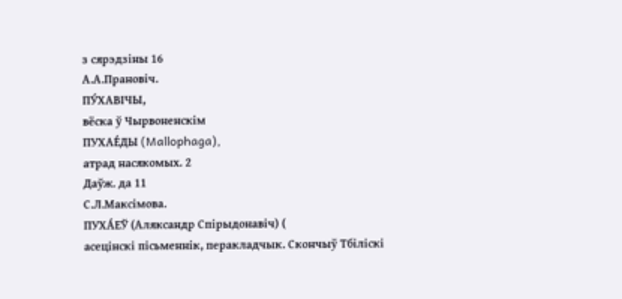з сярэдзіны 16
А.А.Прановіч.
ПУ́ХАВІЧЫ,
вёска ў Чырвоненскім
ПУХАЕ́ДЫ (Mallophaga),
атрад насякомых. 2
Даўж. да 11
С.Л.Максімова.
ПУХА́ЕЎ (Аляксандр Спірыдонавіч) (
асецінскі пісьменнік, перакладчык. Скончыў Тбіліскі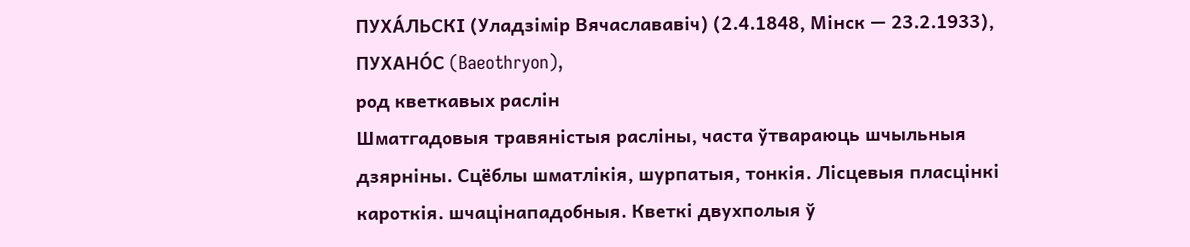ПУХА́ЛЬСКІ (Уладзімір Вячаслававіч) (2.4.1848, Мінск — 23.2.1933),
ПУХАНО́С (Baeothryon),
род кветкавых раслін
Шматгадовыя травяністыя расліны, часта ўтвараюць шчыльныя дзярніны. Сцёблы шматлікія, шурпатыя, тонкія. Лісцевыя пласцінкі кароткія. шчацінападобныя. Кветкі двухполыя ў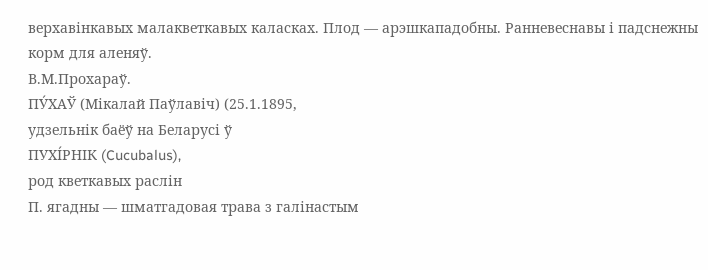верхавінкавых малакветкавых каласках. Плод — арэшкападобны. Ранневеснавы і падснежны корм для аленяў.
В.М.Прохараў.
ПУ́ХАЎ (Мікалай Паўлавіч) (25.1.1895,
удзельнік баёў на Беларусі ў
ПУХІ́РНІК (Cucubalus),
род кветкавых раслін
П. ягадны — шматгадовая трава з галінастым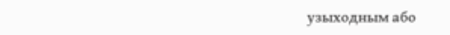узыходным або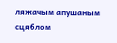ляжачым апушаным сцяблом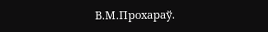В.М.Прохараў.